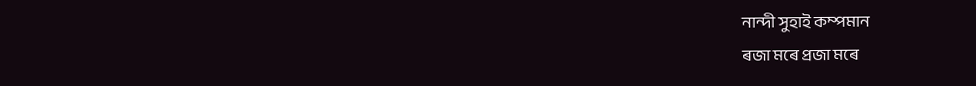নান্দী সুহাই কম্পমান
ৰজা মৰে প্ৰজা মৰে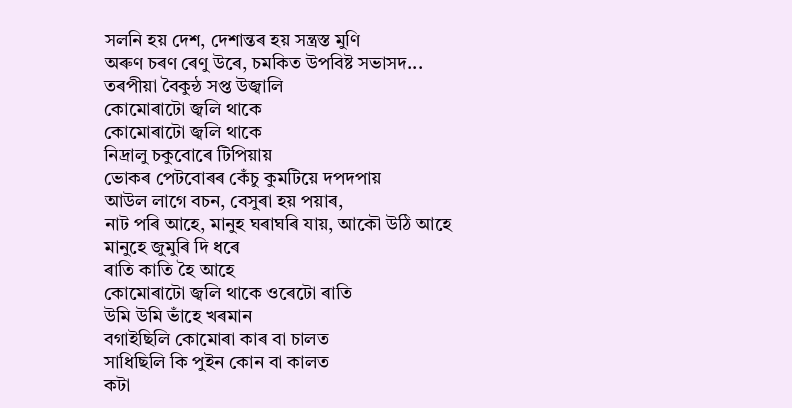সলনি হয় দেশ, দেশান্তৰ হয় সন্ত্ৰস্ত মুণি
অৰুণ চৰণ ৰেণু উৰে, চমকিত উপবিষ্ট সভাসদ...
তৰপীয়া বৈকুন্ঠ সপ্ত উজ্বালি
কোমোৰাটো জ্বলি থাকে
কোমোৰাটো জ্বলি থাকে
নিদ্ৰালু চকুবোৰে টিপিয়ায়
ভোকৰ পেটবোৰৰ কেঁচু কুমটিয়ে দপদপায়
আউল লাগে বচন, বেসুৰা হয় পয়াৰ,
নাট পৰি আহে, মানুহ ঘৰাঘৰি যায়, আকৌ উঠি আহে
মানুহে জুমুৰি দি ধৰে
ৰাতি কাতি হৈ আহে
কোমোৰাটো জ্বলি থাকে ওৰেটো ৰাতি
উমি উমি ভাঁহে খৰমান
বগাইছিলি কোমোৰা কাৰ বা চালত
সাধিছিলি কি পুইন কোন বা কালত
কটা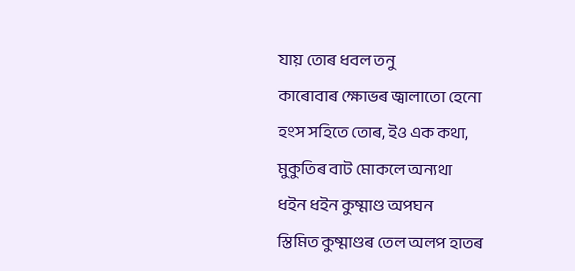যায় তোৰ ধবল তনু
কাৰোবাৰ ক্ষোভৰ জ্বালাতো হেনো
হংস সহিতে তোৰ, ইও এক কথা,
মুকুতিৰ বাট মোকলে অন্যথা
ধইন ধইন কুষ্মাণ্ড অপঘন
স্তিমিত কুষ্মাণ্ডৰ তেল অলপ হাতৰ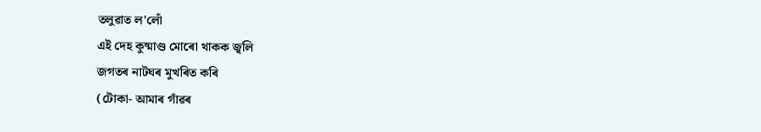তলুৱাত ল'লোঁ
এই দেহ কুষ্মাণ্ড মোৰো থাকক জ্বলি
জগতৰ নাটঘৰ মুখৰিত কৰি
(টোকা- আমাৰ গাঁৱৰ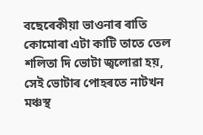বছেৰেকীয়া ভাওনাৰ ৰাতি কোমোৰা এটা কাটি তাতে তেল শলিতা দি ভোটা জ্বলোৱা হয়,
সেই ভোটাৰ পোহৰতে নাটখন মঞ্চস্থ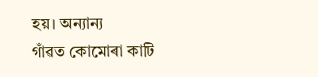হয়। অন্যান্য
গাঁৱত কোমোৰা কাটি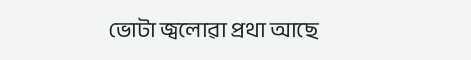ভোটা জ্বলোৱা প্ৰথা আছে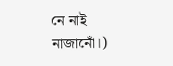নে নাই নাজানোঁ।)